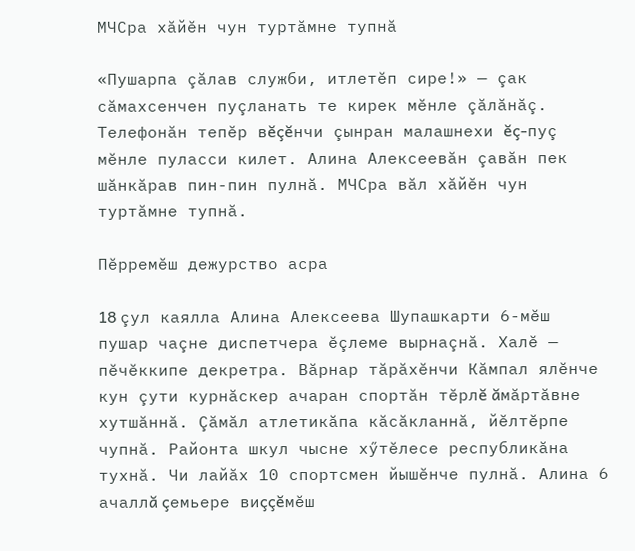МЧСра хăйĕн чун туртăмне тупнă

«Пушарпа çăлав служби, итлетĕп сире!» — çак сăмахсенчен пуçланать те кирек мĕнле çăлăнăç. Телефонăн тепĕр вĕçĕнчи çынран малашнехи ĕç-пуç мĕнле пуласси килет. Алина Алексеевăн çавăн пек шăнкăрав пин-пин пулнă. МЧСра вăл хăйĕн чун туртăмне тупнă.

Пĕрремĕш дежурство асра

18 çул каялла Алина Алексеева Шупашкарти 6-мĕш пушар чаçне диспетчера ĕçлеме вырнаçнă. Халĕ — пĕчĕккипе декретра. Вăрнар тăрăхĕнчи Кăмпал ялĕнче кун çути курнăскер ачаран спортăн тĕрлĕ ăмăртăвне хутшăннă. Çăмăл атлетикăпа кăсăкланнă, йĕлтĕрпе чупнă. Районта шкул чысне хӳтĕлесе республикăна тухнă. Чи лайăх 10 спортсмен йышĕнче пулнă. Алина 6 ачаллă çемьере виççĕмĕш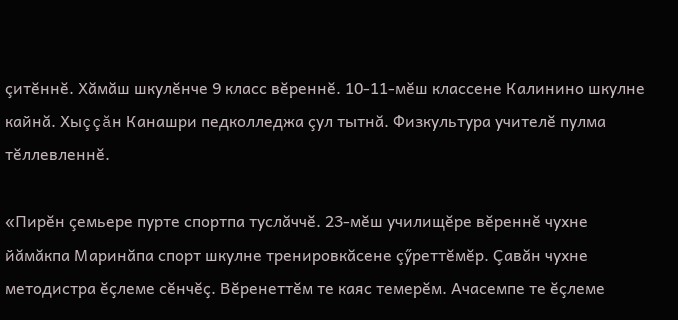çитĕннĕ. Хăмăш шкулĕнче 9 класс вĕреннĕ. 10-11-мĕш классене Калинино шкулне кайнă. Хыççăн Канашри педколледжа çул тытнă. Физкультура учителĕ пулма тĕллевленнĕ.

«Пирĕн çемьере пурте спортпа туслăччĕ. 23-мĕш училищĕре вĕреннĕ чухне йăмăкпа Маринăпа спорт шкулне тренировкăсене çӳреттĕмĕр. Çавăн чухне методистра ĕçлеме сĕнчĕç. Вĕренеттĕм те каяс темерĕм. Ачасемпе те ĕçлеме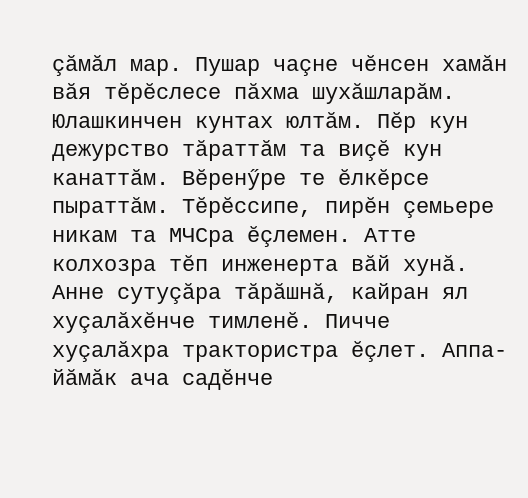çăмăл мар. Пушар чаçне чĕнсен хамăн вăя тĕрĕслесе пăхма шухăшларăм. Юлашкинчен кунтах юлтăм. Пĕр кун дежурство тăраттăм та виçĕ кун канаттăм. Вĕренӳре те ĕлкĕрсе пыраттăм. Тĕрĕссипе, пирĕн çемьере никам та МЧСра ĕçлемен. Атте колхозра тĕп инженерта вăй хунă. Анне сутуçăра тăрăшнă, кайран ял хуçалăхĕнче тимленĕ. Пичче хуçалăхра трактористра ĕçлет. Аппа-йăмăк ача садĕнче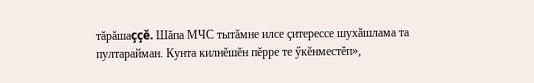тăрăшаççĕ. Шăпа МЧС тытăмне илсе çитерессе шухăшлама та пултарайман. Кунта килнĕшĕн пĕрре те ӳкĕнместĕп»,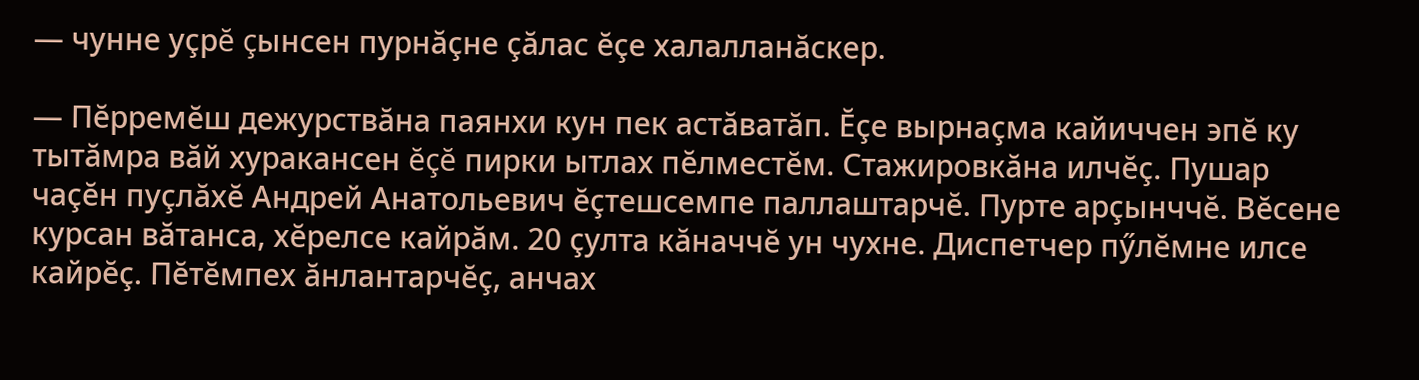— чунне уçрĕ çынсен пурнăçне çăлас ĕçе халалланăскер.

— Пĕрремĕш дежурствăна паянхи кун пек астăватăп. Ĕçе вырнаçма кайиччен эпĕ ку тытăмра вăй хуракансен ĕçĕ пирки ытлах пĕлместĕм. Стажировкăна илчĕç. Пушар чаçĕн пуçлăхĕ Андрей Анатольевич ĕçтешсемпе паллаштарчĕ. Пурте арçынччĕ. Вĕсене курсан вăтанса, хĕрелсе кайрăм. 20 çулта кăначчĕ ун чухне. Диспетчер пӳлĕмне илсе кайрĕç. Пĕтĕмпех ăнлантарчĕç, анчах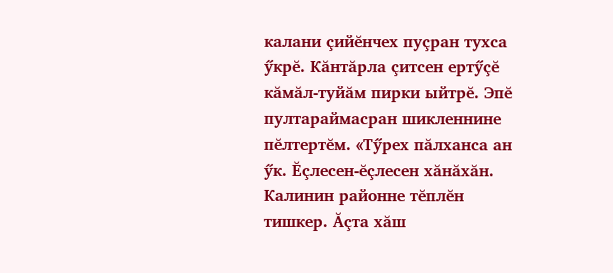калани çийĕнчех пуçран тухса ӳкрĕ. Кăнтăрла çитсен ертӳçĕ кăмăл-туйăм пирки ыйтрĕ. Эпĕ пултараймасран шикленнине пĕлтертĕм. «Тӳрех пăлханса ан ӳк. Ĕçлесен-ĕçлесен хăнăхăн. Калинин районне тĕплĕн тишкер. Ăçта хăш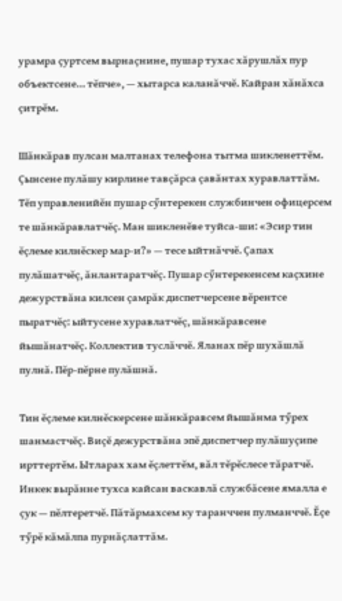урамра çуртсем вырнаçнине, пушар тухас хăрушлăх пур объектсене… тĕпче», — хытарса каланăччĕ. Кайран хăнăхса çитрĕм.

Шăнкăрав пулсан малтанах телефона тытма шикленеттĕм. Çынсене пулăшу кирлине тавçăрса çавăнтах хуравлаттăм. Тĕп управленийĕн пушар сӳнтерекен службинчен офицерсем те шăнкăравлатчĕç. Ман шикленĕве туйса-ши: «Эсир тин ĕçлеме килнĕскер мар-и?» — тесе ыйтнăччĕ. Çапах пулăшатчĕç, ăнлантаратчĕç. Пушар сӳнтерекенсем каçхине дежурствăна килсен çамрăк диспетчерсене вĕрентсе пыратчĕç: ыйтусене хуравлатчĕç, шăнкăравсене йышăнатчĕç. Коллектив туслăччĕ. Яланах пĕр шухăшлă пулнă. Пĕр-пĕрне пулăшнă.

Тин ĕçлеме килнĕскерсене шăнкăравсем йышăнма тӳрех шанмастчĕç. Виçĕ дежурствăна эпĕ диспетчер пулăшуçипе ирттертĕм. Ытларах хам ĕçлеттĕм, вăл тĕрĕслесе тăратчĕ. Инкек вырăнне тухса кайсан васкавлă службăсене ямалла е çук — пĕлтеретчĕ. Пăтăрмахсем ку таранччен пулманччĕ. Ĕçе тӳрĕ кăмăлпа пурнăçлаттăм.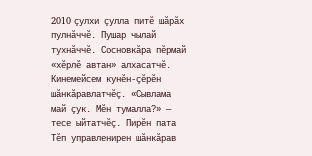2010 çулхи çулла питĕ шăрăх пулнăччĕ. Пушар чылай тухнăччĕ. Сосновкăра пĕрмай «хĕрлĕ автан» алхасатчĕ. Кинемейсем кунĕн-çĕрĕн шăнкăравлатчĕç. «Сывлама май çук. Мĕн тумалла?» — тесе ыйтатчĕç. Пирĕн пата Тĕп управленирен шăнкăрав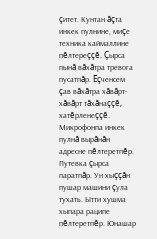çитет. Кунтан ăçта инкек пулнине, миçе техника каймаллине пĕлтереççĕ. Çырса пынă вăхăтра тревога пусатпăр. Ĕçченсем çав вăхăтра хăвăрт-хăвăрт тăхăнаççĕ, хатĕрленеççĕ. Микрофонпа инкек пулнă вырăнăн адресне пĕлтеретпĕр. Путевка çырса паратпăр. Ун хыççăн пушар машини çула тухать. Ытти хушма хыпара раципе пĕлтеретпĕр. Юнашар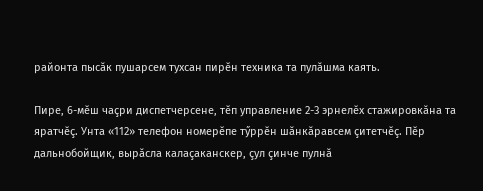районта пысăк пушарсем тухсан пирĕн техника та пулăшма каять.

Пире, 6-мĕш чаçри диспетчерсене, тĕп управление 2-3 эрнелĕх стажировкăна та яратчĕç. Унта «112» телефон номерĕпе тӳррĕн шăнкăравсем çитетчĕç. Пĕр дальнобойщик, вырăсла калаçаканскер, çул çинче пулнă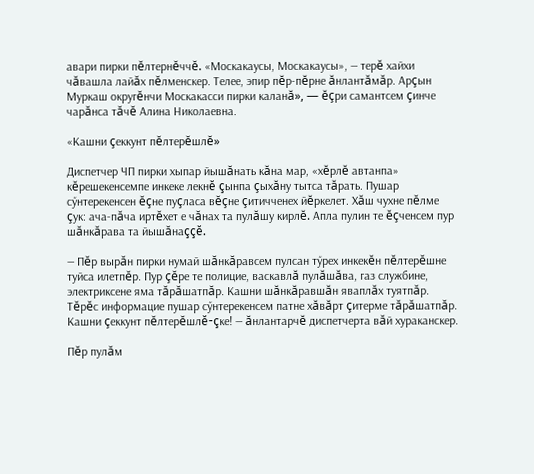авари пирки пĕлтернĕччĕ. «Москакаусы, Москакаусы», — терĕ хайхи чăвашла лайăх пĕлменскер. Телее, эпир пĕр-пĕрне ăнлантăмăр. Арçын Муркаш округĕнчи Москакасси пирки каланă», — ĕçри самантсем çинче чарăнса тăчĕ Алина Николаевна.

«Кашни çеккунт пĕлтерĕшлĕ»

Диспетчер ЧП пирки хыпар йышăнать кăна мар, «хĕрлĕ автанпа» кĕрешекенсемпе инкеке лекнĕ çынпа çыхăну тытса тăрать. Пушар сӳнтерекенсен ĕçне пуçласа вĕçне çитичченех йĕркелет. Хăш чухне пĕлме çук: ача-пăча иртĕхет е чăнах та пулăшу кирлĕ. Апла пулин те ĕçченсем пур шăнкăрава та йышăнаççĕ.

— Пĕр вырăн пирки нумай шăнкăравсем пулсан тӳрех инкекĕн пĕлтерĕшне туйса илетпĕр. Пур çĕре те полицие, васкавлă пулăшăва, газ службине, электриксене яма тăрăшатпăр. Кашни шăнкăравшăн яваплăх туятпăр. Тĕрĕс информацие пушар сӳнтерекенсем патне хăвăрт çитерме тăрăшатпăр. Кашни çеккунт пĕлтерĕшлĕ-çке! — ăнлантарчĕ диспетчерта вăй хураканскер.

Пĕр пулăм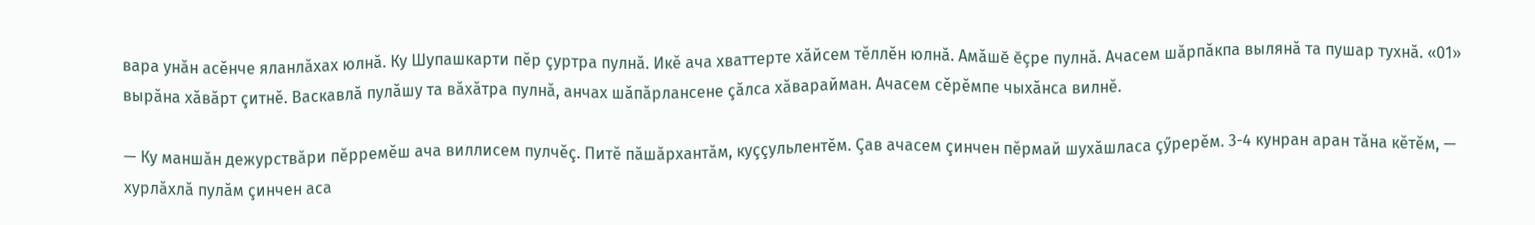вара унăн асĕнче яланлăхах юлнă. Ку Шупашкарти пĕр çуртра пулнă. Икĕ ача хваттерте хăйсем тĕллĕн юлнă. Амăшĕ ĕçре пулнă. Ачасем шăрпăкпа вылянă та пушар тухнă. «01» вырăна хăвăрт çитнĕ. Васкавлă пулăшу та вăхăтра пулнă, анчах шăпăрлансене çăлса хăварайман. Ачасем сĕрĕмпе чыхăнса вилнĕ.

— Ку маншăн дежурствăри пĕрремĕш ача виллисем пулчĕç. Питĕ пăшăрхантăм, куççульлентĕм. Çав ачасем çинчен пĕрмай шухăшласа çӳрерĕм. 3-4 кунран аран тăна кĕтĕм, — хурлăхлă пулăм çинчен аса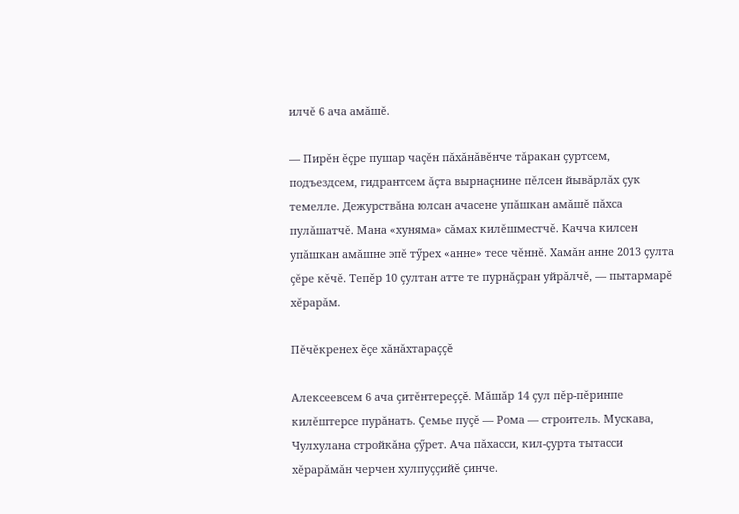илчĕ 6 ача амăшĕ.

— Пирĕн ĕçре пушар чаçĕн пăхăнăвĕнче тăракан çуртсем, подъездсем, гидрантсем ăçта вырнаçнине пĕлсен йывăрлăх çук темелле. Дежурствăна юлсан ачасене упăшкан амăшĕ пăхса пулăшатчĕ. Мана «хуняма» сăмах килĕшместчĕ. Качча килсен упăшкан амăшне эпĕ тӳрех «анне» тесе чĕннĕ. Хамăн анне 2013 çулта çĕре кĕчĕ. Тепĕр 10 çултан атте те пурнăçран уйрăлчĕ, — пытармарĕ хĕрарăм.

Пĕчĕкренех ĕçе хăнăхтараççĕ

Алексеевсем 6 ача çитĕнтереççĕ. Мăшăр 14 çул пĕр-пĕринпе килĕштерсе пурăнать. Çемье пуçĕ — Рома — строитель. Мускава, Чулхулана стройкăна çӳрет. Ача пăхасси, кил-çурта тытасси хĕрарăмăн черчен хулпуççийĕ çинче.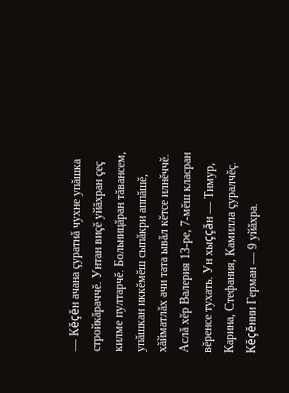— Кĕçĕн ачана çуратнă чухне упăшка стройкăраччĕ. Унтан виçĕ уйăхран çеç килме пултарчĕ. Больницăран тăвансем, упăшкан иккĕмĕш сыпăкри аппăшĕ, хăйматлăх ачи тата ывăл кĕтсе илнĕччĕ. Аслă хĕр Валерия 13-ре, 7-мĕш класран вĕренсе тухать. Ун хыççăн — Тимур, Карина, Стефания, Камилла çуралчĕç. Кĕçĕнни Герман — 9 уйăхра.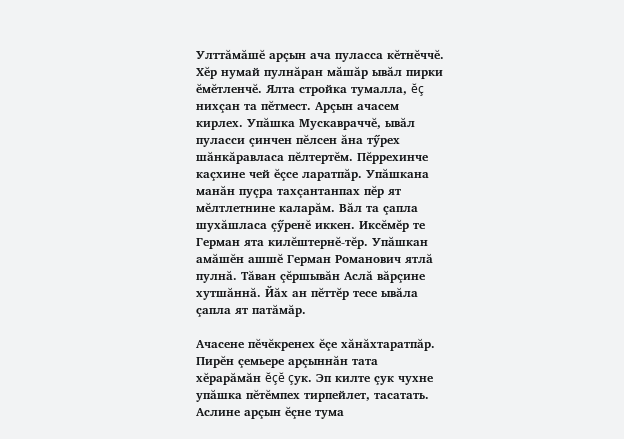Улттăмăшĕ арçын ача пуласса кĕтнĕччĕ. Хĕр нумай пулнăран мăшăр ывăл пирки ĕмĕтленчĕ. Ялта стройка тумалла, ĕç нихçан та пĕтмест. Арçын ачасем кирлех. Упăшка Мускавраччĕ, ывăл пуласси çинчен пĕлсен ăна тӳрех шăнкăравласа пĕлтертĕм. Пĕррехинче каçхине чей ĕçсе ларатпăр. Упăшкана манăн пуçра тахçантанпах пĕр ят мĕлтлетнине каларăм. Вăл та çапла шухăшласа çӳренĕ иккен. Иксĕмĕр те Герман ята килĕштернĕ-тĕр. Упăшкан амăшĕн ашшĕ Герман Романович ятлă пулнă. Тăван çĕршывăн Аслă вăрçине хутшăннă. Йăх ан пĕттĕр тесе ывăла çапла ят патăмăр.

Ачасене пĕчĕкренех ĕçе хăнăхтаратпăр. Пирĕн çемьере арçыннăн тата хĕрарăмăн ĕçĕ çук. Эп килте çук чухне упăшка пĕтĕмпех тирпейлет, тасатать. Аслине арçын ĕçне тума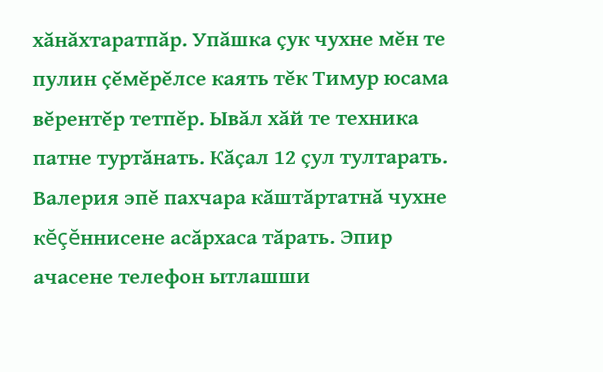хăнăхтаратпăр. Упăшка çук чухне мĕн те пулин çĕмĕрĕлсе каять тĕк Тимур юсама вĕрентĕр тетпĕр. Ывăл хăй те техника патне туртăнать. Кăçал 12 çул тултарать. Валерия эпĕ пахчара кăштăртатнă чухне кĕçĕннисене асăрхаса тăрать. Эпир ачасене телефон ытлашши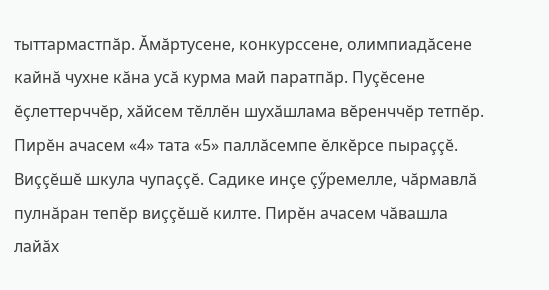тыттармастпăр. Ăмăртусене, конкурссене, олимпиадăсене кайнă чухне кăна усă курма май паратпăр. Пуçĕсене ĕçлеттерччĕр, хăйсем тĕллĕн шухăшлама вĕренччĕр тетпĕр. Пирĕн ачасем «4» тата «5» паллăсемпе ĕлкĕрсе пыраççĕ. Виççĕшĕ шкула чупаççĕ. Садике инçе çӳремелле, чăрмавлă пулнăран тепĕр виççĕшĕ килте. Пирĕн ачасем чăвашла лайăх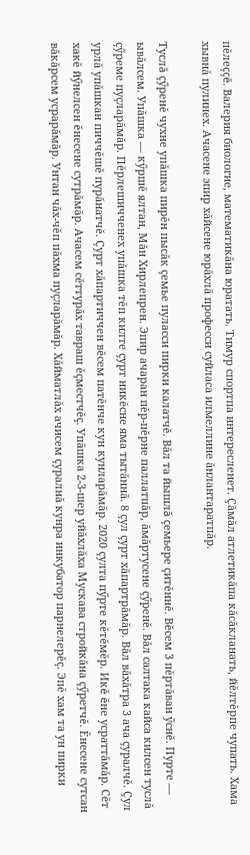пĕлеççĕ. Валерия биологие, математикăна юратать. Тимур спортпа интересленет. Çăмăл атлетикăпа кăсăкланать, йĕлтĕрпе чупать. Хама хывнă пулинех. Ачасене эпир хăйсене юрăхлă професси суйласа илмеллине ăнлантаратпăр.

Туслă çӳренĕ чухне упăшка пирĕн пысăк çемье пуласси пирки калатчĕ. Вăл та йышлă çемьере çитĕннĕ. Вĕсем 3 пĕртăван ӳснĕ. Пурте — ывăлсем. Упăшка — кӳршĕ ялтан, Мăн Хирлепрен. Эпир ачаран пĕр-пĕрне паллатпăр, ăмăртусене çӳренĕ. Вăл салтака кайса килсен туслă çӳреме пуçларăмăр. Пĕрлешичченех упăшка тĕп килте çурт никĕсне яма тытăннă. 8 çул çурт хăпартрăмăр. Вăл вăхăтра 3 ача çуралчĕ. Çул урлă упăшкан пиччĕшĕ пурăнатчĕ. Çурт хăпартиччен вĕсем патĕнче кун кунларăмăр. 2020 çулта пӳрте кĕтĕмĕр. Икĕ ĕне усраттăмăр. Сĕт хакĕ йӳнелсен ĕнесене сутрăмăр. Ачасем сĕттурăх тавраш ĕçместчĕç. Упăшка 2-3-шер уйăхлăха Мускава стройкăна çӳретчĕ. Ĕнесене сутсан вăкăрсем усрарăмăр. Унтан чăх-чĕп пăхма пуçларăмăр. Хăйматлăх ачисем çуралнă кунра инкубатор парнелерĕç. Эпĕ хам та ун пирки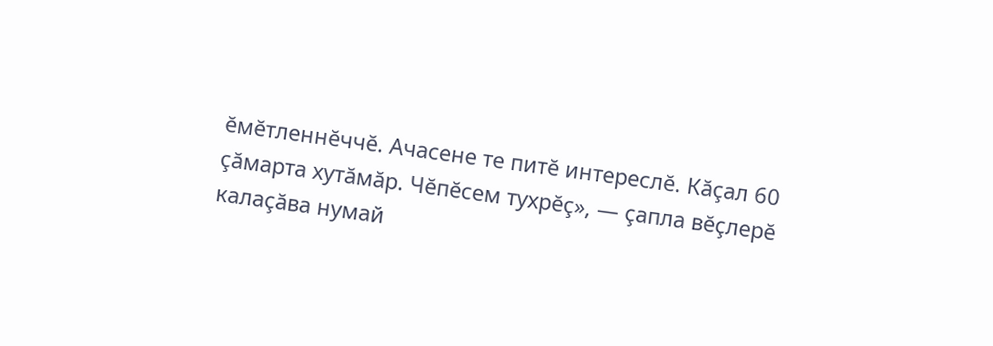ĕмĕтленнĕччĕ. Ачасене те питĕ интереслĕ. Кăçал 60 çăмарта хутăмăр. Чĕпĕсем тухрĕç», — çапла вĕçлерĕ калаçăва нумай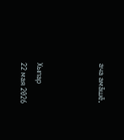ача амăшĕ.



Хыпар
22 мая 2026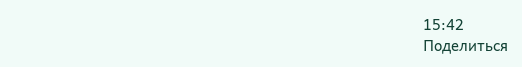15:42
Поделиться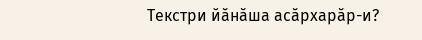Текстри йӑнӑша асӑрхарӑр-и?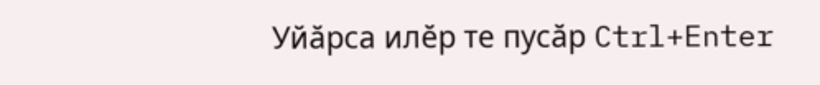Уйӑрса илӗр те пусӑр Ctrl+Enter